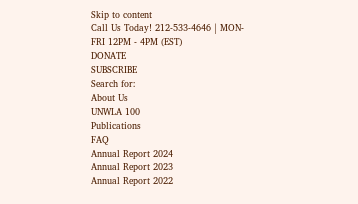Skip to content
Call Us Today! 212-533-4646 | MON-FRI 12PM - 4PM (EST)
DONATE
SUBSCRIBE
Search for:
About Us
UNWLA 100
Publications
FAQ
Annual Report 2024
Annual Report 2023
Annual Report 2022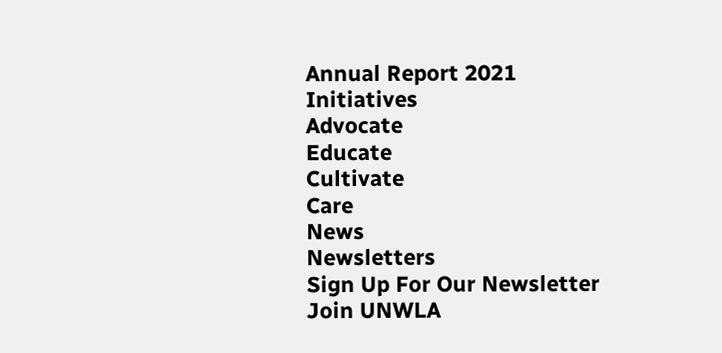Annual Report 2021
Initiatives
Advocate
Educate
Cultivate
Care
News
Newsletters
Sign Up For Our Newsletter
Join UNWLA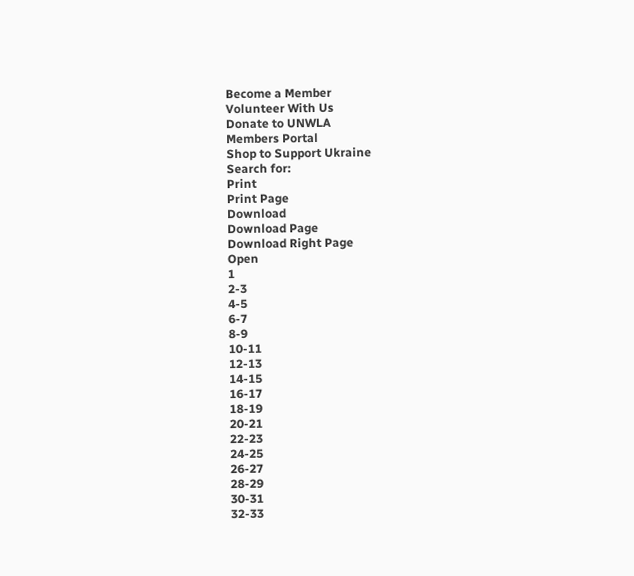Become a Member
Volunteer With Us
Donate to UNWLA
Members Portal
Shop to Support Ukraine
Search for:
Print
Print Page
Download
Download Page
Download Right Page
Open
1
2-3
4-5
6-7
8-9
10-11
12-13
14-15
16-17
18-19
20-21
22-23
24-25
26-27
28-29
30-31
32-33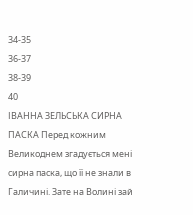34-35
36-37
38-39
40
ІВАННА ЗЕЛЬСЬКА СИРНА ПАСКА Перед кожним Великоднем згадується мені сирна паска, що її не знали в Галичині. Зате на Волині зай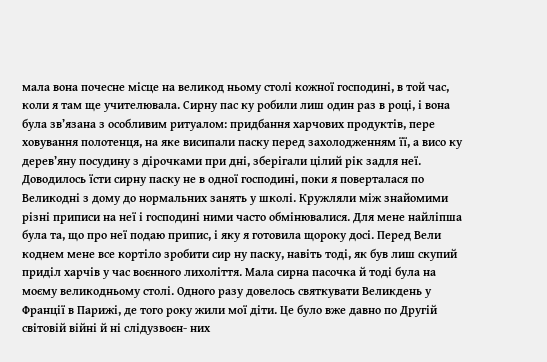мала вона почесне місце на великод ньому столі кожної господині, в той час, коли я там ще учителювала. Сирну пас ку робили лиш один раз в році, і вона була зв’язана з особливим ритуалом: придбання харчових продуктів, пере ховування полотенця, на яке висипали паску перед захолодженням її, а висо ку дерев’яну посудину з дірочками при дні, зберігали цілий рік задля неї. Доводилось їсти сирну паску не в одної господині, поки я поверталася по Великодні з дому до нормальних занять у школі. Кружляли між знайомими різні приписи на неї і господині ними часто обмінювалися. Для мене найліпша була та, що про неї подаю припис, і яку я готовила щороку досі. Перед Вели коднем мене все кортіло зробити сир ну паску, навіть тоді, як був лиш скупий приділ харчів у час воєнного лихоліття. Мала сирна пасочка й тоді була на моєму великодньому столі. Одного разу довелось святкувати Великдень у Франції в Парижі, де того року жили мої діти. Це було вже давно по Другій світовій війні й ні слідузвоєн- них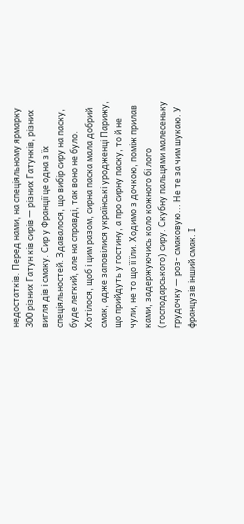недостатків. Перед нами, на спеціяльному ярмарку 300 різних Гатун ків сирів — різних Гатунків, різних вигля дів і смаку. Сир у Франції це одна з їх спеціяльностей. Здавалося, що вибір сиру на паску, буде легкий, але на справді, так воно не було. Хотілося, щоб і цим разом, сирна паска мала добрий смак, адже заповілися українські уродженці Парижу, що прийдуть у гостину, а про сирну паску, то й не чули, не то що її їли. Ходимо з дочкою, поміж прилав ками, задержуючись коло кожного бі лого (господарського) сиру. Скубну пальцями малесеньку грудочку — роз- смаковую... Не те за чим шукаю. У французів інший смак. І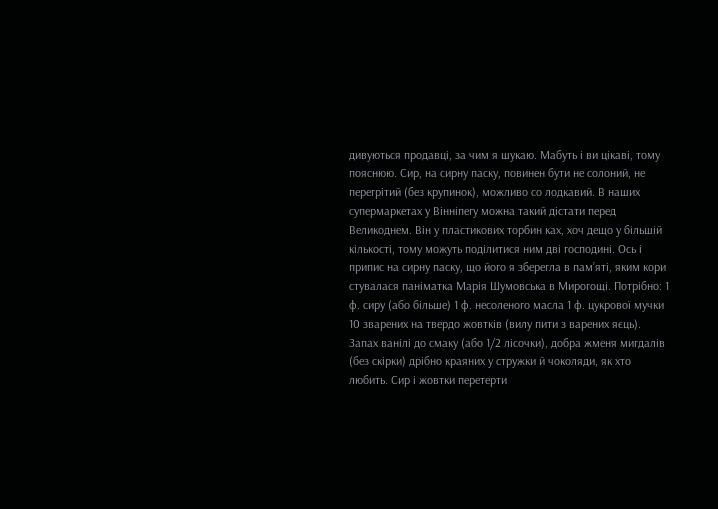дивуються продавці, за чим я шукаю. Мабуть і ви цікаві, тому пояснюю. Сир, на сирну паску, повинен бути не солоний, не перегрітий (без крупинок), можливо со лодкавий. В наших супермаркетах у Вінніпегу можна такий дістати перед Великоднем. Він у пластикових торбин ках, хоч дещо у більшій кількості, тому можуть поділитися ним дві господині. Ось і припис на сирну паску, що його я зберегла в пам’яті, яким кори стувалася паніматка Марія Шумовська в Мирогощі. Потрібно: 1 ф. сиру (або більше) 1 ф. несоленого масла 1 ф. цукрової мучки 10 зварених на твердо жовтків (вилу пити з варених яєць). Запах ванілі до смаку (або 1/2 лісочки), добра жменя мигдалів (без скірки) дрібно краяних у стружки й чоколяди, як хто любить. Сир і жовтки перетерти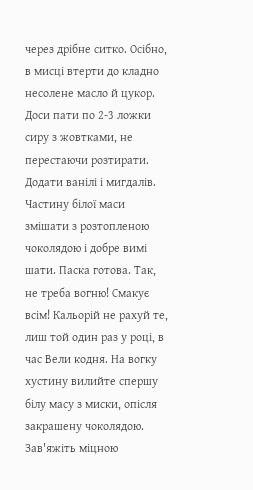через дрібне ситко. Осібно, в мисці втерти до кладно несолене масло й цукор. Доси пати по 2-3 ложки сиру з жовтками, не перестаючи розтирати. Додати ванілі і мигдалів. Частину білої маси змішати з розтопленою чоколядою і добре вимі шати. Паска готова. Так, не треба вогню! Смакує всім! Кальорій не рахуй те, лиш той один раз у році, в час Вели кодня. На вогку хустину вилийте спершу білу масу з миски, опісля закрашену чоколядою. Зав'яжіть міцною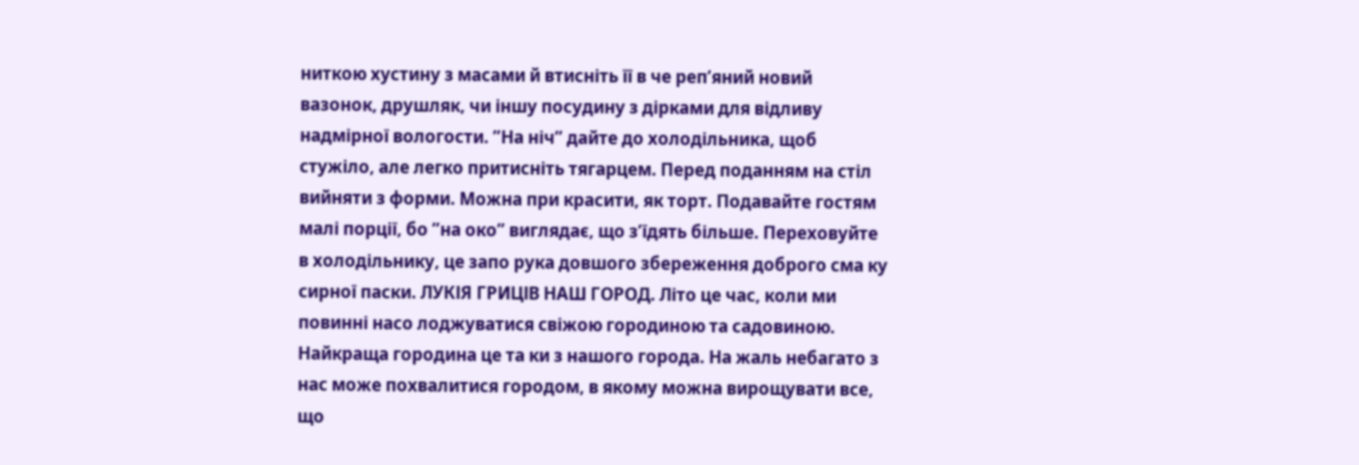ниткою хустину з масами й втисніть її в че реп’яний новий вазонок, друшляк, чи іншу посудину з дірками для відливу надмірної вологости. ”На ніч” дайте до холодільника, щоб стужіло, але легко притисніть тягарцем. Перед поданням на стіл вийняти з форми. Можна при красити, як торт. Подавайте гостям малі порції, бо ”на око” виглядає, що з’їдять більше. Переховуйте в холодільнику, це запо рука довшого збереження доброго сма ку сирної паски. ЛУКІЯ ГРИЦІВ НАШ ГОРОД. Літо це час, коли ми повинні насо лоджуватися свіжою городиною та садовиною. Найкраща городина це та ки з нашого города. На жаль небагато з нас може похвалитися городом, в якому можна вирощувати все, що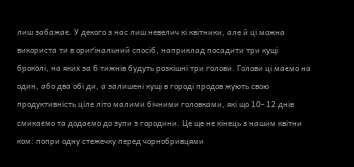лиш забажає. У декого з нас лиш невелич кі квітники, але й ці можна використа ти в ориґінальний спосіб, наприклад посадити три кущі броколі, на яких за 6 тижнів будуть розкішні три голови. Голови ці маємо на один, або два обі ди, а залишені кущі в городі продов жують свою продуктивність ціле літо малими бічними головками, які що 10- 12 днів смикаємо та додаємо до зупи з городини. Це ще не кінець з нашим квітни ком: попри одну стежечку перед чорнобривцями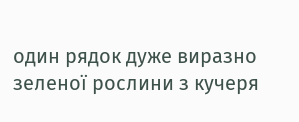один рядок дуже виразно зеленої рослини з кучеря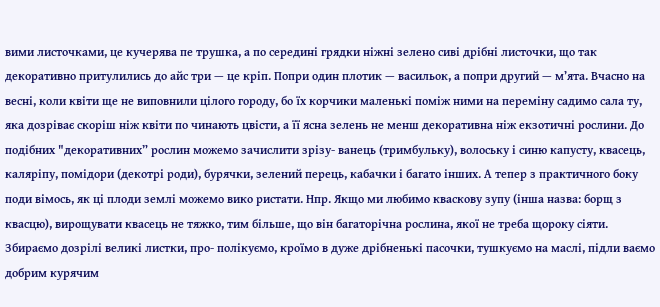вими листочками, це кучерява пе трушка, а по середині грядки ніжні зелено сиві дрібні листочки, що так декоративно притулились до айс три — це кріп. Попри один плотик — васильок, а попри другий — м’ята. Вчасно на весні, коли квіти ще не виповнили цілого городу, бо їх корчики маленькі поміж ними на переміну садимо сала ту, яка дозріває скоріш ніж квіти по чинають цвісти, а її ясна зелень не менш декоративна ніж екзотичні рослини. До подібних "декоративних” рослин можемо зачислити зрізу- ванець (тримбульку), волоську і синю капусту, квасець, каляріпу, помідори (декотрі роди), бурячки, зелений перець, кабачки і багато інших. А тепер з практичного боку поди вімось, як ці плоди землі можемо вико ристати. Нпр. Якщо ми любимо кваскову зупу (інша назва: борщ з квасцю), вирощувати квасець не тяжко, тим більше, що він багаторічна рослина, якої не треба щороку сіяти. Збираємо дозрілі великі листки, про- полікуємо, кроїмо в дуже дрібненькі пасочки, тушкуємо на маслі, підли ваємо добрим курячим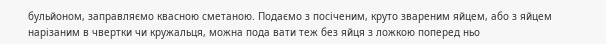бульйоном, заправляємо квасною сметаною. Подаємо з посіченим, круто звареним яйцем, або з яйцем нарізаним в чвертки чи кружальця, можна пода вати теж без яйця з ложкою поперед ньо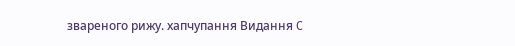звареного рижу. хапчупання Видання C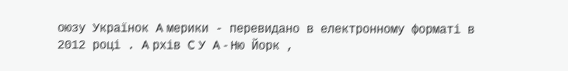оюзу Українок A мерики - перевидано в електронному форматі в 2012 році . A рхів C У A - Ню Йорк ,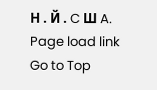Н . Й . C Ш A.
Page load link
Go to Top